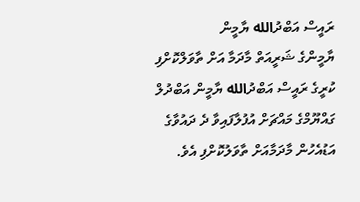ރައީސް އަބްދުالله ޔާމީން
ޔާމީންގެ ޝަރީއަތް މާދަމާ އަށް ތާވަލްކޮށްފި
ކުރީގެ ރައީސް އަބްދުالله ޔާމީން އަބްދުލް ގައްޔޫމްގެ މައްޗަށް އުފުލާފައިވާ ދެ ދައުވާގެ އަޑުއެހުން މާދަމާއަށް ތާވަލުކޮށްފި އެވެ.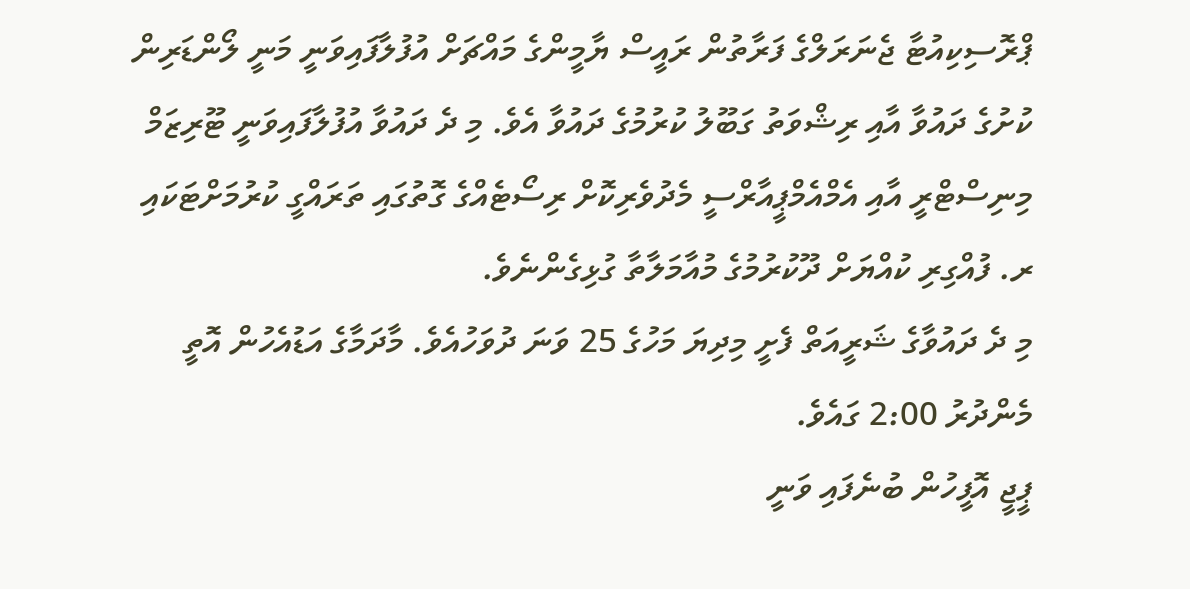ޕްރޮސިކިއުޓާ ޖެނަރަލްގެ ފަރާތުން ރައީސް ޔާމީންގެ މައްޗަށް އުފުލާފައިވަނީ މަނީ ލޯންޑަރިން ކުށުގެ ދައުވާ އާއި ރިޝްވަތު ގަބޫލު ކުރުމުގެ ދައުވާ އެވެ. މި ދެ ދައުވާ އުފުލާފައިވަނީ ޓޫރިޒަމް މިނިސްޓްރީ އާއި އެމްއެމްޕީއާރްސީ މެދުވެރިކޮށް ރިސޯޓެއްގެ ގޮތުގައި ތަރައްގީ ކުރުމަށްޓަކައި ރ. ފުއްގިރި ކުއްޔަށް ދޫކުރުމުގެ މުއާމަލާތާ ގުޅިގެންނެވެ.
މި ދެ ދައުވާގެ ޝަރީއަތް ފެށީ މިދިޔަ މަހުގެ 25 ވަނަ ދުވަހުއެވެ. މާދަމާގެ އަޑުއެހުން އޮތީ މެންދުރު 2:00 ގައެވެ.
ޕީޖީ އޮފީހުން ބުނެފައި ވަނީ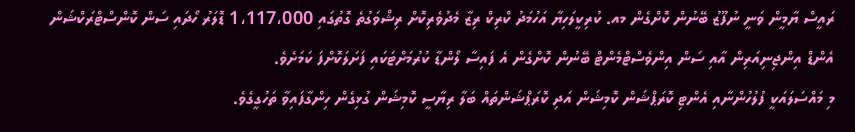ރައީސް ޔާމީން ވަނީ ނުފޫޒު ބޭނުން ކޮށްގެން މއ. ކުރިކީލަހިޔާ އަހުމަދު ކްރިކް ރިޒާ މެދުވެރިކޮށް ރިޝްވަގުތެ ގޮތުގައި 1،117،000 ޑޮލަރު ހޯދައި ސަން ކޮންސްޓްރަކްޝަން އެންޑް އިންޖިނިއަރިން އާއި ސަން އިންވެސްޓްމެންޓް ބޭނުން ކޮށްގެން އެ ފައިސާ ލޯންޑާ ކުރުމަށްޓަކައި ފަށަލަކޮށްފަ ކަމަށެވެ.
މި މައްސަލައަކީ ފުލުހުންނާއި އެންޓި ކޮރަޕްޝަން ކޮމިޝަން އަދި ކޮރަޕްޝަންތައް ބަލާ ރިޔާސީ ކޮމިޝަން ގުޅިގެން ހިންގާފައިވާ ތަހުގީގެވެ.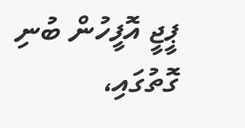ޕީޖީ އޮފީހުން ބުނި ގޮތުގައި،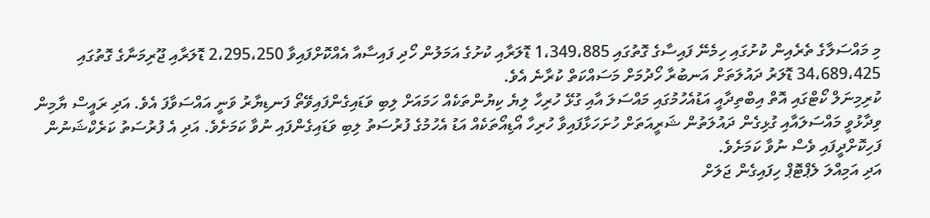މި މައްސަލާގެ ތެރެއިން ކުށުގައި ހިމެނޭ ފައިސާގެ ގޮތުގައި 1،349،885 ޑޮލަރާއި ކުށުގެ އަމަލުން ހޯދި ފައިސާއާ އެއްކޮށްފައިވާ 2،295،250 ޑޮލަރާއި ޖޫރިމަނާގެ ގޮތުގައި 34،689،425 ޑޮލަރު ދައުލަތަށް އަނބުރާ ހޯދުމަށް މަސައްކަތް ކުރާނެ އެވެ.
ކުރިމިނަލް ކޯޓްގައި އޮތް އިބްތިދާއީ އަޑުއެހުމުގައި މައްސަލަ އާއި ގުޅޭ ހުރިހާ ލިޔެ ކިޔުންތަކެއް ހަމައަށް ލިބި ވަޑައިގެންފައިވޭތޯ ފަނޑިޔާރު ވަނީ އައްސަވާފަ އެވެ. އަދި ރައީސް ޔާމިން ވިދާޅުވީ މައްސަލައާއި ގުޅިގެން ދައުލަތުން ޝަރީއަތަށް ހުށަހަޅާފައިވާ ހުރިހާ އޯޑިއޯތަކެއް އަޑު އެހުމުގެ ފުރުސަތު ލިބި ވަޑައިގެންފައި ނުވާ ކަމަށެވެ. އަދި އެ ފުރުސަތު ކަރެކްޝަނުން ފަހިކޮށްދީފައި ވެސް ނުވާ ކަމަށެވެ.
އަދި އަމިއްލަ ލެޕްޓޮޕް ހިފައިގެން ޖަލަށް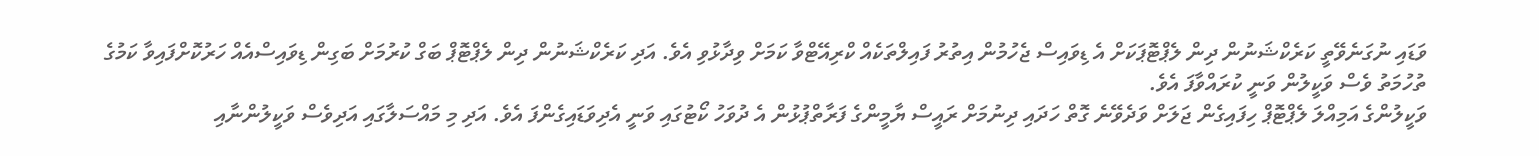ވަޑައި ނުގަނެވޭތީ ކަރެކްޝަނުން ދިން ލެޕްޓޮޕަކަށް އެ ޑިވައިސް ޖެހުމުން އިތުރު ފައިލްތަކެއް ކްރިއޭޓްވާ ކަމަށް ވިދާޅުވި އެވެ. އަދި ކަރެކްޝަނުން ދިން ލެޕްޓޮޕް ބަގް ކުރުމަށް ބަގިން ޑިވައިސްއެއް ހަރުކޮށްފައިވާ ކަމުގެ ތުހުމަތު ވެސް ވަކީލުން ވަނީ ކުރައްވާފަ އެވެ.
ވަކީލުންގެ އަމިއްލަ ލެޕްޓޮޕް ހިފައިގެން ޖަލަށް ވަދެވޭނެ ގޮތް ހަދައި ދިނުމަށް ރައީސް ޔާމީންގެ ފަރާތްޕުޅުން އެ ދުވަހު ކޯޓުގައި ވަނީ އެދިވަޑައިގެންފަ އެވެ. އަދި މި މައްސަލާގައި އަދިވެސް ވަކީލުންނާއި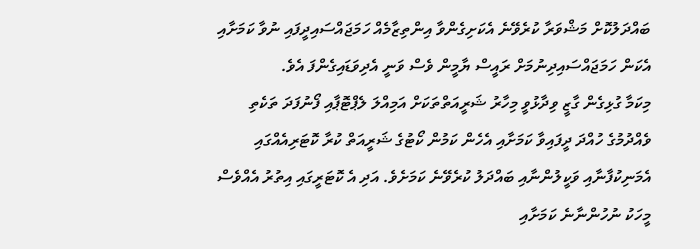ބައްދަލުކޮށް މަޝްވަރާ ކުރެވޭނެ އެކަށިގެންވާ އިންތިޒާމެއް ހަމަޖައްސައިދީފައި ނުވާ ކަމަށާއި އެކަން ހަމަޖައްސައިދިނުމަށް ރައީސް ޔާމީން ވެސް ވަނީ އެދިވަޑައިގެންފަ އެވެ.
މިކަމާ ގުޅިގެން ގާޒީ ވިދާޅުވީ މިހާރު ޝަރީއަތްތަކަށް އަމިއްލަ ލެޕްޓޮޕާއި ފޯނުފަދަ ތަކެތި ވެއްދުމުގެ ހުއްދަ ދީފައިވާ ކަމަށާއި އެހެން ކަމުން ކޯޓުގެ ޝަރީއަތް ކުރާ ކޮޓަރިއެއްގައި އެމަނިކުފާނާއި ވަކީލުންނާއި ބައްދަލު ކުރެވޭނެ ކަމަށެވެ. އަދި އެ ކޮޓަރީގައި އިތުރު އެއްވެސް މީހަކު ނުހުންނާނެ ކަމަށާއި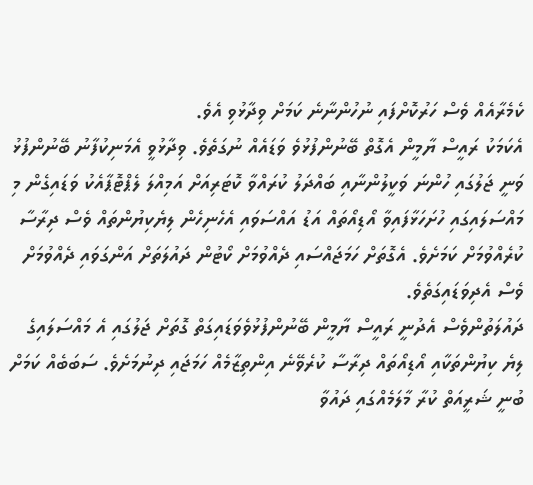ކެމެރާއެއް ވެސް ހަރުކޮށްފައި ނުހުންނާނެ ކަމަށް ވިދާޅުވި އެވެ.
އެކަމަކު ރައީސް ޔާމީން އެގޮތް ބޭނުންފުޅުވެ ވަޑައެއް ނުގަތެވެ. ވިދާޅުވީ އެމަނިކުފާނު ބޭނުންފުޅު ވަނީ ޖަލުގައި ހުންނަ ވަކީލުންނާއި ބައްދަލު ކުރައްވާ ކޮޓަރިއަށް އަމިއްލަ ލެޕްޓޮޕާއެކު ވަޑައިގެން މި މައްސަލައިގައި ހުށަހަޅާފައިވާ އޯޑިއޯތައް އަޑު އައްސަވައި އެހެނިހެން ލިޔެކިޔުންތައް ވެސް ދިރާސާ ކުރެއްވުމަށް ކަމަށެވެ. އެގޮތަށް ހަމަޖައްސައި ދެއްވުމަށް ކޯޓުން ދައުލަތަށް އަންގަވައި ދެއްވުމަށް ވެސް އެދިވަޑައިގަތެވެ.
ދައުލަތުންވެސް އެދުނީ ރައީސް ޔާމީން ބޭނުންފުޅުވެވަޑައިގަތް ގޮތަށް ޖަލުގައި އެ މައްސަލައިގެ ލިޔެ ކިޔުންތަކާއި އޯޑިއޯތައް ދިރާސާ ކުރެވޭނެ އިންތިޒާމެއް ހަމަޖައި ދިނުމަށެވެ. ސަބަބެއް ކަމަށް ބުނީ ޝަރީއަތް ކުރާ މާލަމެއްގައި ދައުވާ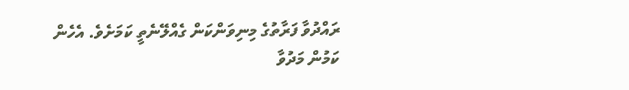ރައްދުވާ ފަރާތުގެ މިނިވަންކަން ގެއްލޭނެތީ ކަމަށެވެ. އެހެން ކަމުން މަދުވާ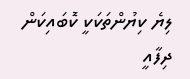ލިޔެ ކިޔުންތަކަކީ ކޮބައިކަން ދިފާއީ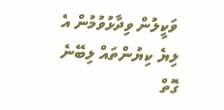ވަކީލުން ވިދާޅުވުމުން އެ ލިޔެ ކިޔުންތައް ލިބޭނެ ގޮތް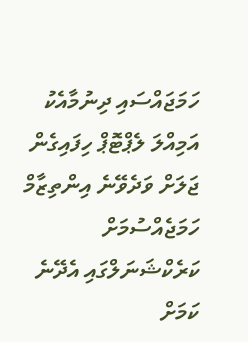ހަމަޖައްސައި ދިނުމާއެކު އަމިއްލަ ލެޕްޓޮޕް ހިފައިގެން ޖަލަށް ވަދެވޭނެ އިންތިޒާމް ހަމަޖެއްސުމަށް ކަރެކްޝަނަލްގައި އެދޭނެ ކަމަށް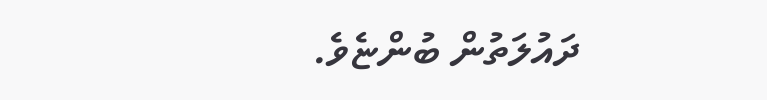ދައުލަތުން ބުންޏެވެ.